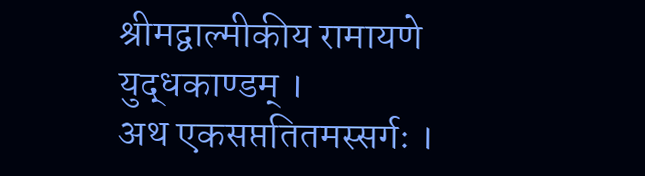श्रीमद्वाल्मीकीय रामायणे युद्धकाण्डम् ।
अथ एकसप्ततितमस्सर्गः ।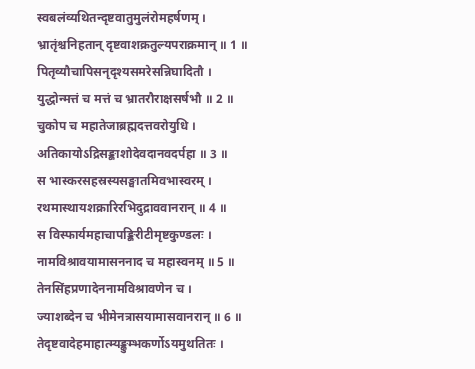स्वबलंव्यथितन्दृष्टवातुमुलंरोमहर्षणम् ।
भ्रातृंश्चनिहतान् दृष्टवाशक्रतुल्यपराक्रमान् ॥ 1 ॥
पितृव्यौचापिसनृदृश्यसमरेसन्निघादितौ ।
युद्धोन्मत्तं च मत्तं च भ्रातरौराक्षसर्षभौ ॥ 2 ॥
चुकोप च महातेजाब्रह्मदत्तवरोयुधि ।
अतिकायोऽद्रिसङ्काशोदेवदानवदर्पहा ॥ 3 ॥
स भास्करसहस्रस्यसङ्घातमिवभास्वरम् ।
रथमास्थायशक्रारिरभिदुद्राववानरान् ॥ 4 ॥
स विस्फार्यमहाचापङ्किरीटीमृष्टकुण्डलः ।
नामविश्रावयामासननाद च महास्वनम् ॥ 5 ॥
तेनसिंहप्रणादेननामविश्रावणेन च ।
ज्याशब्देन च भीमेनत्रासयामासवानरान् ॥ 6 ॥
तेदृष्टवादेहमाहात्म्यङ्कुम्भकर्णोऽयमुथतितः ।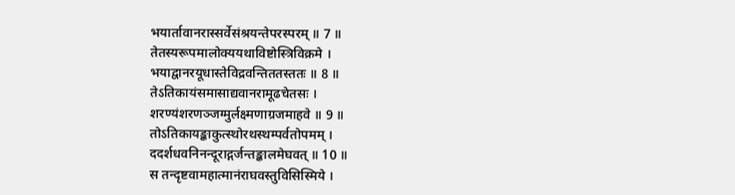भयार्तावानरास्सर्वेसंश्रयन्तेपरस्परम् ॥ 7 ॥
तेतस्यरूपमालोक्ययथाविष्टोस्त्रिविक्रमे ।
भयाद्वानरयूधास्तेविद्रवन्तिततस्ततः ॥ 8 ॥
तेऽतिकायंसमासाद्यवानरामूढचेतसः ।
शरण्यंशरणञ्जग्मुर्लक्ष्मणाग्रजमाहवे ॥ 9 ॥
तोऽतिकायङ्काकुत्स्थोरथस्थम्पर्वतोपमम् ।
ददर्शधवनिनन्दूराद्गर्जन्तङ्कालमेघवत् ॥ 10 ॥
स तन्दृष्टवामहात्मानंराघवस्तुविसिस्मिये ।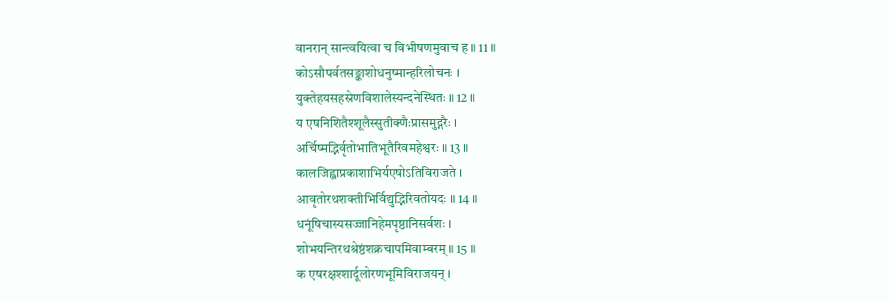वानरान् सान्त्वयित्वा च विभीषणमुवाच ह ॥ 11 ॥
कोऽसौपर्वतसङ्काशोधनुष्मान्हरिलोचनः ।
युक्तेहयसहस्रेणविशालेस्यन्दनेस्थितः ॥ 12 ॥
य एषनिशितैश्शूलैस्सुतीक्णैःप्रासमुद्गरैः ।
अर्चिष्मद्भिर्वृतोभातिभूतैरिवमहेश्वरः ॥ 13 ॥
कालजिह्वाप्रकाशाभिर्यएषोऽतिविराजते ।
आवृतोरथशक्तीभिर्विद्युद्भिरिवतोयदः ॥ 14 ॥
धनूंषिचास्यसज्जानिहेमपृष्ठानिसर्वशः ।
शोभयन्तिरथश्रेष्ठंशक्रचापमिवाम्बरम् ॥ 15 ॥
क एषरक्षश्शार्दूलोरणभूमिविराजयन् ।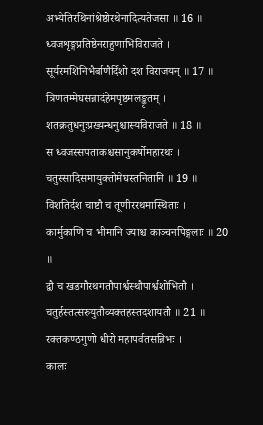अभ्येतिरथिनांश्रेष्ठोरथेनादित्यतेजसा ॥ 16 ॥
ध्वजशृङ्गप्रतिष्ठेनराहुणाभिविराजते ।
सूर्यरमशिनिभैर्बाणैर्दिशो दश विराजयन् ॥ 17 ॥
त्रिणतम्मेघसन्नादंहेमपृष्ठमलङ्कृतम् ।
शतक्रतुधनुःप्रख्यन्धनुश्चास्यविराजते ॥ 18 ॥
स ध्वजस्सपताकश्चसानुकर्षोमहारथः ।
चतुस्सादिसमायुक्तोमेघस्तनितानि ॥ 19 ॥
विंशतिर्दश चाष्टौ च तूणीररथमास्थिताः ।
कार्मुकाणि च भीमानि ज्याश्च काञ्चनपिङ्गलाः ॥ 20 ॥
द्वौ च खडगौरथगतौपार्श्वस्थौपार्श्वशोभितौ ।
चतुर्हस्तत्सरुयुतौव्यक्तहस्तदशायतौ ॥ 21 ॥
रक्तकण्ठगुणो धीरो महापर्वतसन्निभः ।
कालः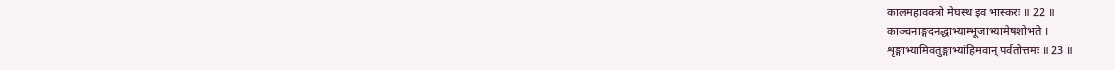कालमहावक्त्रो मेघस्थ इव भास्करः ॥ 22 ॥
काञ्चनाङ्गदनद्धाभ्याम्भूजाभ्यामेषशोभते ।
शृङ्गाभ्यामिवतुङ्गाभ्यांहिमवान् पर्वतोत्तमः ॥ 23 ॥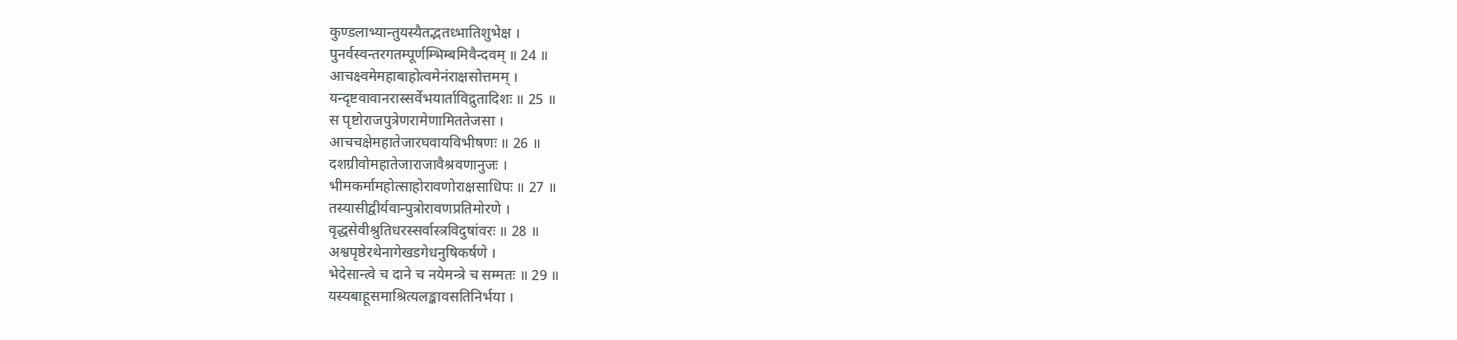कुण्डलाभ्यान्तुयस्यैतद्भतध्भातिशुभेक्ष ।
पुनर्वस्वन्तरगतम्पूर्णम्भिम्बमिवैन्दवम् ॥ 24 ॥
आचक्ष्वमेमहाबाहोत्वमेनंराक्षसोत्तमम् ।
यन्दृष्टवावानरास्सर्वेभयार्ताविद्रुतादिशः ॥ 25 ॥
स पृष्टोराजपुत्रेणरामेणामिततेजसा ।
आचचक्षेमहातेजारघवायविभीषणः ॥ 26 ॥
दशग्रीवोमहातेजाराजावैश्रवणानुजः ।
भीमकर्मामहोत्साहोरावणोराक्षसाधिपः ॥ 27 ॥
तस्यासीद्वीर्यवान्पुत्रोरावणप्रतिमोरणे ।
वृद्धसेवीश्रुतिधरस्सर्वास्त्रविदुषांवरः ॥ 28 ॥
अश्वपृष्ठेरथेनागेखडगेधनुषिकर्षणे ।
भेदेसान्त्वे च दाने च नयेमन्त्रे च सम्मतः ॥ 29 ॥
यस्यबाहूसमाश्रित्यलङ्कावसतिनिर्भया ।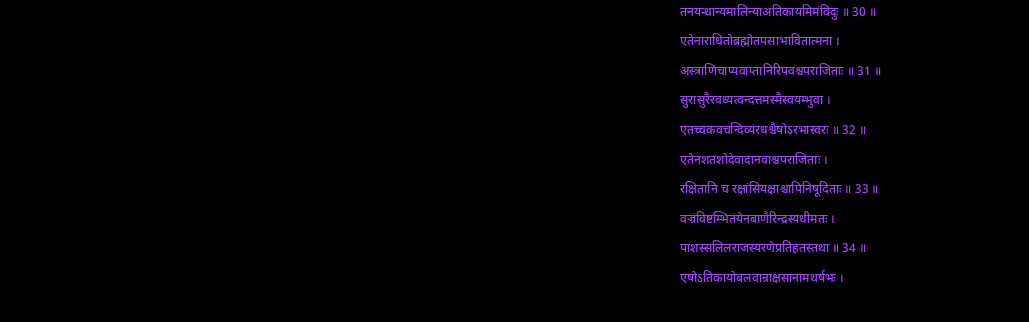तनयन्धान्यमालिन्याअतिकायमिमंविदुः ॥ 30 ॥
एतेनाराधितोब्रह्मोतपसाभावितात्मना ।
अस्त्राणिचाप्यवाप्तानिरिपवश्चपराजिताः ॥ 31 ॥
सुरासुरैरवध्यत्वन्दत्तमस्मैस्वयम्भुवा ।
एतच्चकवचन्दिव्यंरधश्चैषोऽरभास्वरः ॥ 32 ॥
एतेनशतशोदेवादानवाश्चपराजिताः ।
रक्षितानि च रक्षांसियक्षाश्चापिनिषूदिताः ॥ 33 ॥
वज्रंविष्टम्भितंयेनबाणैरिन्द्रस्यधीमतः ।
पाशस्सलिलराजस्यरणेप्रतिहतस्तथा ॥ 34 ॥
एषोऽतिकायोबलवान्राक्षसानामथर्षभः ।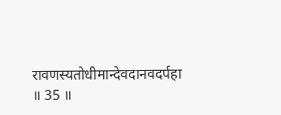रावणस्यतोधीमान्देवदानवदर्पहा ॥ 35 ॥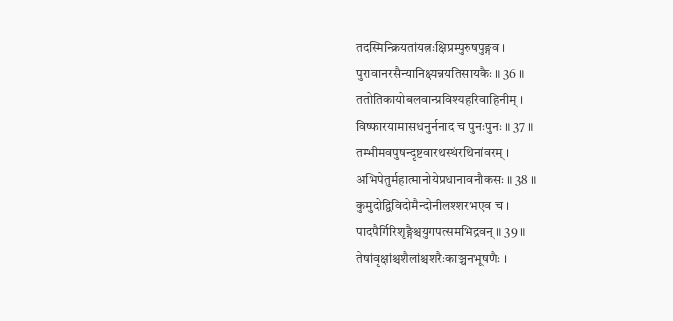तदस्मिन्क्रियतांयत्नःक्षिप्रम्पुरुषपुङ्गव ।
पुरावानरसैन्यानिक्ष्यन्नयतिसायकैः ॥ 36 ॥
ततोतिकायोबलवान्प्रविश्यहरिवाहिनीम् ।
विष्फारयामासधनुर्ननाद च पुनःपुनः ॥ 37 ॥
तम्भीमवपुषन्दृष्टवारथस्थंरथिनांवरम् ।
अभिपेतुर्महात्मानोयेप्रधानावनौकसः ॥ 38 ॥
कुमुदोद्विविदोमैन्दोनीलश्शरभएव च ।
पादपैर्गिरिशृङ्गैश्चयुगपत्समभिद्रवन् ॥ 39 ॥
तेषांवृक्षांश्चशैलांश्चशरैःकाञ्चनभूषणैः ।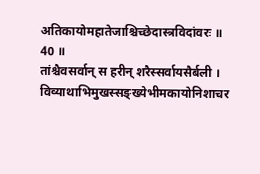अतिकायोमहातेजाश्चिच्छेदास्त्रविदांवरः ॥ 40 ॥
तांश्चैवसर्वान् स हरीन् शरैस्सर्वायसैर्बली ।
विव्याथाभिमुखस्सङ्ख्येभीमकायोनिशाचर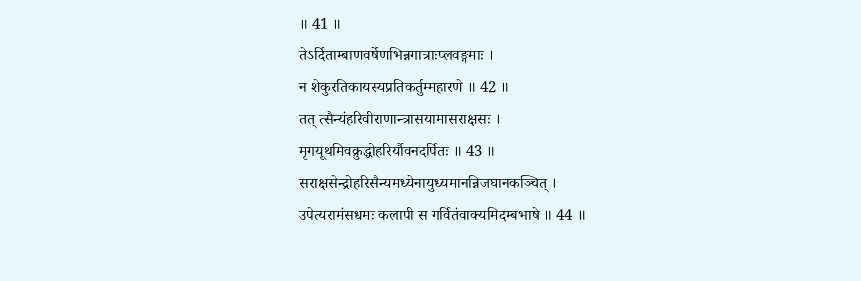॥ 41 ॥
तेऽर्दिताम्बाणवर्षेणभिन्नगात्राःप्लवङ्गमाः ।
न शेकुरतिकायस्यप्रतिकर्तुम्महारणे ॥ 42 ॥
तत् त्सैन्यंहरिवीराणान्त्रासयामासराक्षसः ।
मृगयूथमिवक्रुद्धोहरिर्यौवनदर्पितः ॥ 43 ॥
सराक्षसेन्द्रोहरिसैन्यमध्येनायुध्यमानन्निजघानकञ्चित् ।
उपेत्यरामंसधमः कलापी स गर्वितंवाक्यमिदम्बभाषे ॥ 44 ॥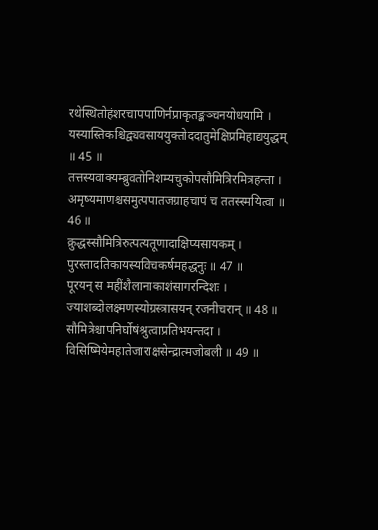रथेस्थितोहंशरचापपाणिर्नप्राकृतङ्कञ्चनयोधयामि ।
यस्यास्तिकश्चिद्व्यवसाययुक्तोददातुमेक्षिप्रमिहाद्ययुद्धम् ॥ 45 ॥
तत्तस्यवाक्यम्ब्रुवतोनिशम्यचुकोपसौमित्रिरमित्रहन्ता ।
अमृष्यमाणश्चसमुत्पपातजग्राहचापं च ततस्स्मयित्वा ॥ 46 ॥
क्रुद्धस्सौमित्रिरुत्पत्यतूणादाक्षिप्यसायकम् ।
पुरस्तादतिकायस्यविचकर्षमहद्धनुः ॥ 47 ॥
पूरयन् स महींशैलानाकाशंसागरन्दिशः ।
ज्याशब्दोलक्ष्मणस्योग्रस्त्रासयन् रजनीचरान् ॥ 48 ॥
सौमित्रेश्चापनिर्घोषंश्रुत्वाप्रतिभयन्तदा ।
विसिष्मियेमहातेजाराक्षसेन्द्रात्मजोबली ॥ 49 ॥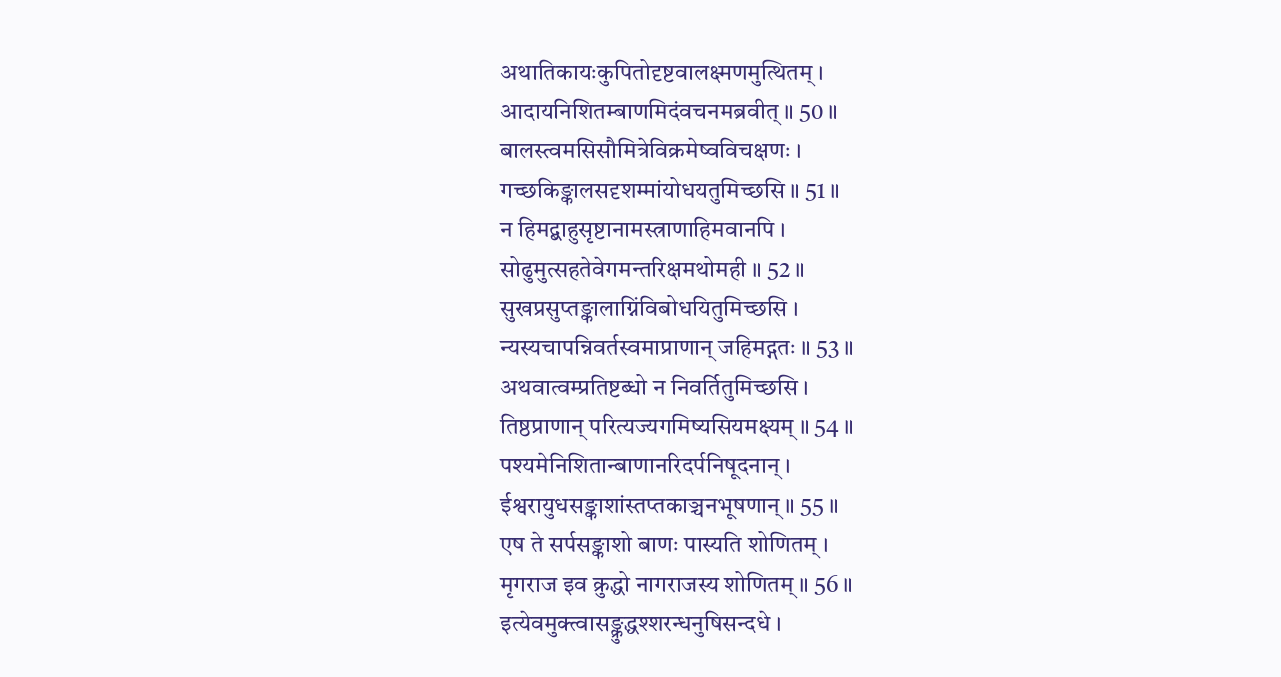अथातिकायःकुपितोदृष्टवालक्ष्मणमुत्थितम् ।
आदायनिशितम्बाणमिदंवचनमब्रवीत् ॥ 50 ॥
बालस्त्वमसिसौमित्रेविक्रमेष्वविचक्षणः ।
गच्छकिङ्कालसदृशम्मांयोधयतुमिच्छसि ॥ 51 ॥
न हिमद्बाहुसृष्टानामस्त्राणाहिमवानपि ।
सोढुमुत्सहतेवेगमन्तरिक्षमथोमही ॥ 52 ॥
सुखप्रसुप्तङ्कालाग्निंविबोधयितुमिच्छसि ।
न्यस्यचापन्निवर्तस्वमाप्राणान् जहिमद्गतः ॥ 53 ॥
अथवात्वम्प्रतिष्टब्धो न निवर्तितुमिच्छसि ।
तिष्ठप्राणान् परित्यज्यगमिष्यसियमक्ष्यम् ॥ 54 ॥
पश्यमेनिशितान्बाणानरिदर्पनिषूदनान् ।
ईश्वरायुधसङ्काशांस्तप्तकाञ्चनभूषणान् ॥ 55 ॥
एष ते सर्पसङ्काशो बाणः पास्यति शोणितम् ।
मृगराज इव क्रुद्धो नागराजस्य शोणितम् ॥ 56 ॥
इत्येवमुक्त्वासङ्क्रुद्धश्शरन्धनुषिसन्दधे ।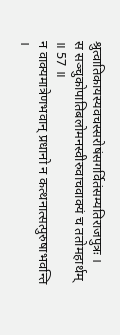श्रुत्वातिकायस्यवचस्सरोषंसगर्वितंसम्यतिराजपुत्रः ।
स सञ्चुकोपातिबलोमनस्वीरुवाचवाक्यं च ततोमहार्थम् ॥ 57 ॥
न वाक्यमात्रेणभवान् प्रधानो न कत्थनात्सत्पुरुषाभवन्ति ।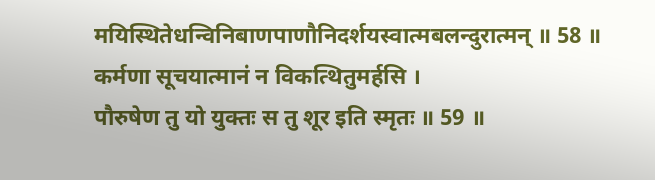मयिस्थितेधन्विनिबाणपाणौनिदर्शयस्वात्मबलन्दुरात्मन् ॥ 58 ॥
कर्मणा सूचयात्मानं न विकत्थितुमर्हसि ।
पौरुषेण तु यो युक्तः स तु शूर इति स्मृतः ॥ 59 ॥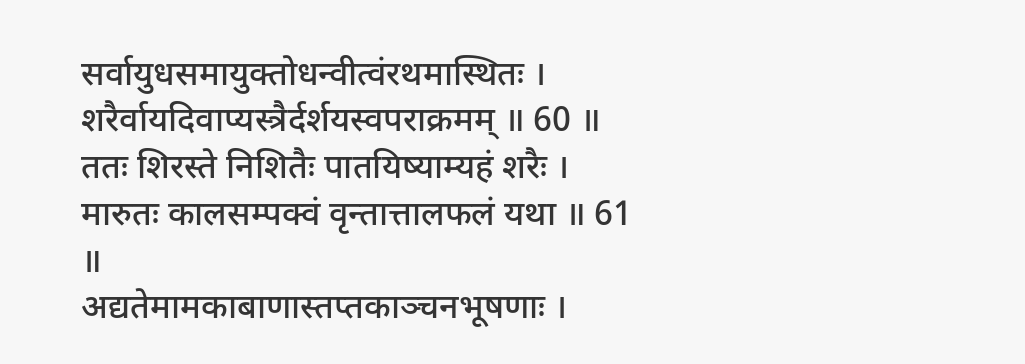सर्वायुधसमायुक्तोधन्वीत्वंरथमास्थितः ।
शरैर्वायदिवाप्यस्त्रैर्दर्शयस्वपराक्रमम् ॥ 60 ॥
ततः शिरस्ते निशितैः पातयिष्याम्यहं शरैः ।
मारुतः कालसम्पक्वं वृन्तात्तालफलं यथा ॥ 61 ॥
अद्यतेमामकाबाणास्तप्तकाञ्चनभूषणाः ।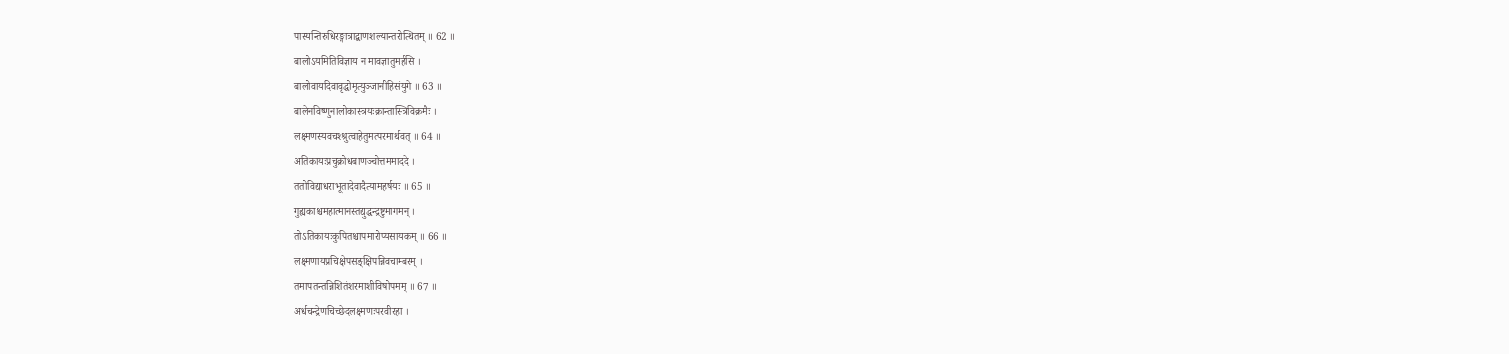पास्यन्तिरुधिरङ्गात्राद्बाणशल्यान्तरोत्थितम् ॥ 62 ॥
बालोऽयमितिविज्ञाय न मावज्ञातुमर्हसि ।
बालोवायदिवावृद्धोमृत्युञ्जानीहिसंयुगे ॥ 63 ॥
बालेनविष्णुनालोकास्त्रयःक्रान्तास्त्रिविक्रमैः ।
लक्ष्मणस्यवचश्श्रुत्वाहेतुमत्परमार्थवत् ॥ 64 ॥
अतिकायःप्रचुक्रोधबाणञ्चोत्तममाददे ।
ततोविद्याधराभूतादेवादैत्यामहर्षयः ॥ 65 ॥
गुह्यकाश्चमहात्मानस्तद्युद्धन्द्रष्टुमागमन् ।
तोऽतिकायःकुपितश्चापमारोप्यसायकम् ॥ 66 ॥
लक्ष्मणायप्रचिक्षेपसङ्क्षिपन्निवचाम्बरम् ।
तमापतन्तन्निशितंशरमाशीविषोपमम् ॥ 67 ॥
अर्धचन्द्रेणचिच्छेदलक्ष्मणःपरवीरहा ।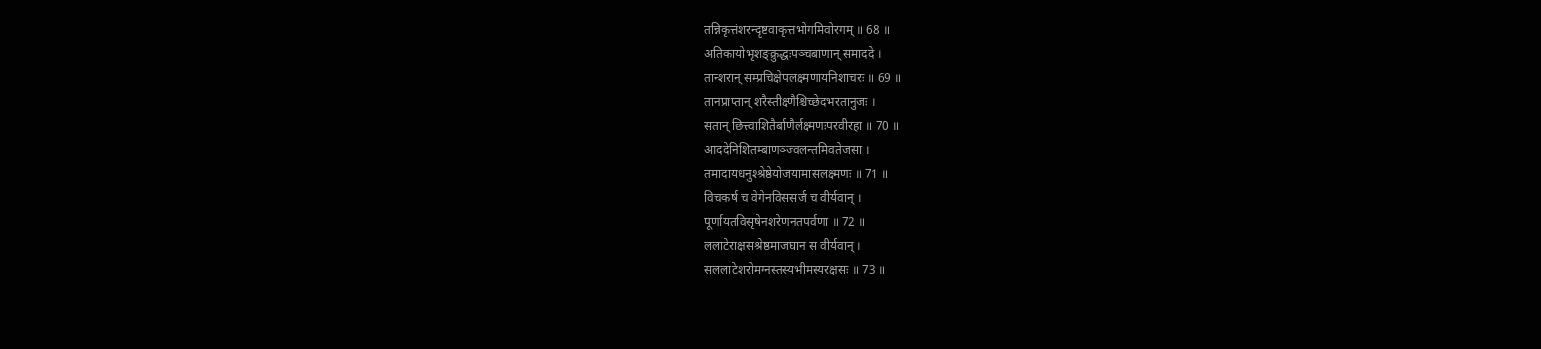तन्निकृत्तंशरन्दृष्टवाकृत्तभोगमिवोरगम् ॥ 68 ॥
अतिकायोभृशङ्क्रुद्धःपञ्चबाणान् समाददे ।
तान्शरान् सम्प्रचिक्षेपलक्ष्मणायनिशाचरः ॥ 69 ॥
तानप्राप्तान् शरैस्तीक्ष्णैश्चिच्छेदभरतानुजः ।
सतान् छित्त्वाशितैर्बाणैर्लक्ष्मणःपरवीरहा ॥ 70 ॥
आददेनिशितम्बाणञ्ज्वलन्तमिवतेजसा ।
तमादायधनुश्श्रेष्ठेयोजयामासलक्ष्मणः ॥ 71 ॥
विचकर्ष च वेगेनविससर्ज च वीर्यवान् ।
पूर्णायतविसृषेनशरेणनतपर्वणा ॥ 72 ॥
ललाटेराक्षसश्रेष्ठमाजघान स वीर्यवान् ।
सललाटेशरोमग्नस्तस्यभीमस्यरक्षसः ॥ 73 ॥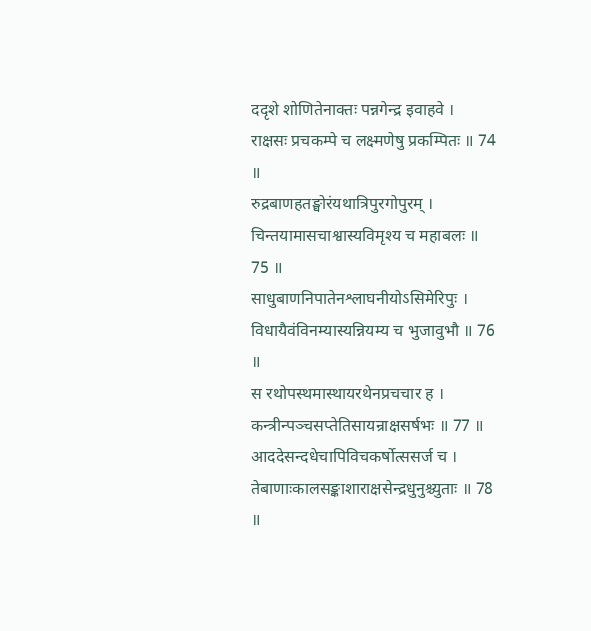ददृशे शोणितेनाक्तः पन्नगेन्द्र इवाहवे ।
राक्षसः प्रचकम्पे च लक्ष्मणेषु प्रकम्पितः ॥ 74 ॥
रुद्रबाणहतङ्घोरंयथात्रिपुरगोपुरम् ।
चिन्तयामासचाश्वास्यविमृश्य च महाबलः ॥ 75 ॥
साधुबाणनिपातेनश्लाघनीयोऽसिमेरिपुः ।
विधायैवंविनम्यास्यन्नियम्य च भुजावुभौ ॥ 76 ॥
स रथोपस्थमास्थायरथेनप्रचचार ह ।
कन्त्रीन्पञ्चसप्तेतिसायन्राक्षसर्षभः ॥ 77 ॥
आददेसन्दधेचापिविचकर्षोत्ससर्ज च ।
तेबाणाःकालसङ्काशाराक्षसेन्द्रधुनुश्च्युताः ॥ 78 ॥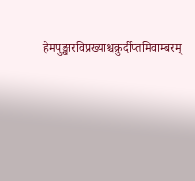हेमपुङ्खारविप्रख्याश्चक्रुर्दीप्तमिवाम्बरम्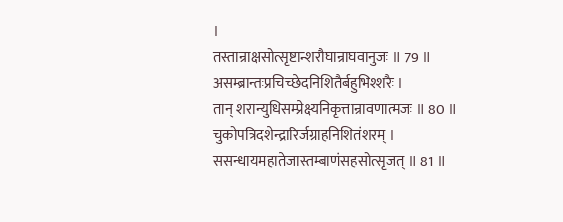।
तस्तान्राक्षसोत्सृष्टान्शरौघान्राघवानुजः ॥ 79 ॥
असम्ब्रान्तःप्रचिच्छेदनिशितैर्बहुभिश्शरैः ।
तान् शरान्युधिसम्प्रेक्ष्यनिकृत्तान्रावणात्मजः ॥ 80 ॥
चुकोपत्रिदशेन्द्रारिर्जग्राहनिशितंशरम् ।
ससन्धायमहातेजास्तम्बाणंसहसोत्सृजत् ॥ 81 ॥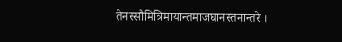तेनस्सौमित्रिमायान्तमाजघानस्तनान्तरे ।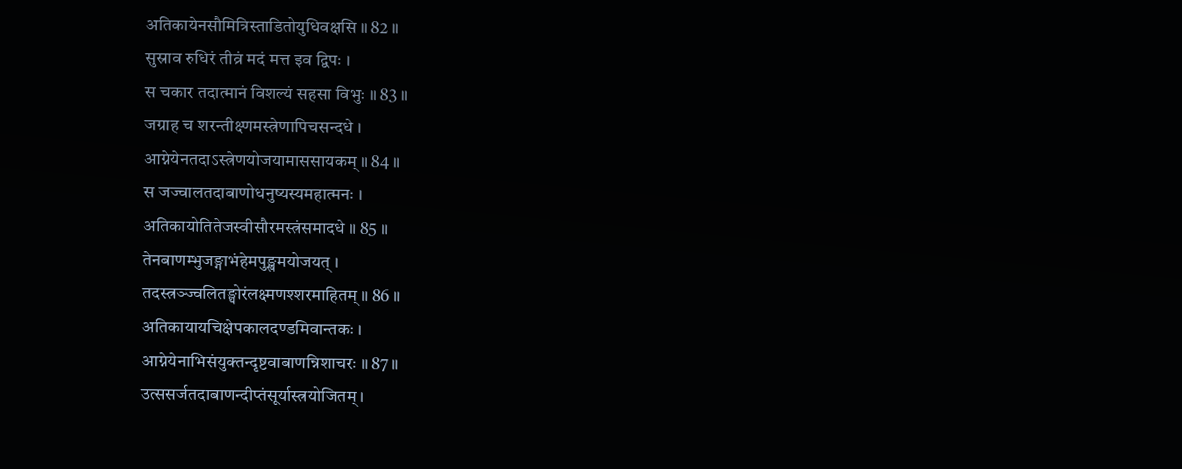अतिकायेनसौमित्रिस्ताडितोयुधिवक्षसि ॥ 82 ॥
सुस्राव रुधिरं तीव्रं मदं मत्त इव द्विपः ।
स चकार तदात्मानं विशल्यं सहसा विभुः ॥ 83 ॥
जग्राह च शरन्तीक्ष्णमस्त्रेणापिचसन्दधे ।
आग्नेयेनतदाऽस्त्रेणयोजयामाससायकम् ॥ 84 ॥
स जज्वालतदाबाणोधनुष्यस्यमहात्मनः ।
अतिकायोतितेजस्वीसौरमस्त्रंसमादधे ॥ 85 ॥
तेनबाणम्भुजङ्गाभंहेमपुङ्खमयोजयत् ।
तदस्त्रञ्ज्वलितङ्घोरंलक्ष्मणश्शरमाहितम् ॥ 86 ॥
अतिकायायचिक्षेपकालदण्डमिवान्तकः ।
आग्नेयेनाभिसंयुक्तन्दृष्टवाबाणन्निशाचरः ॥ 87 ॥
उत्ससर्जतदाबाणन्दीप्तंसूर्यास्त्रयोजितम् ।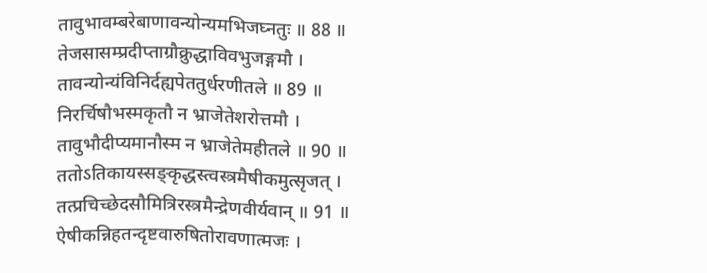तावुभावम्बरेबाणावन्योन्यमभिजघ्नतुः ॥ 88 ॥
तेजसासम्प्रदीप्ताग्रौक्रुद्धाविवभुजङ्गमौ ।
तावन्योन्यंविनिर्दह्यपेततुर्धरणीतले ॥ 89 ॥
निरर्चिषौभस्मकृतौ न भ्राजेतेशरोत्तमौ ।
तावुभौदीप्यमानौस्म न भ्राजेतेमहीतले ॥ 90 ॥
ततोऽतिकायस्सङ्कृद्धस्त्वस्त्रमैषीकमुत्सृजत् ।
तत्प्रचिच्छेदसौमित्रिरस्त्रमैन्द्रेणवीर्यवान् ॥ 91 ॥
ऐषीकन्निहतन्दृष्टवारुषितोरावणात्मजः ।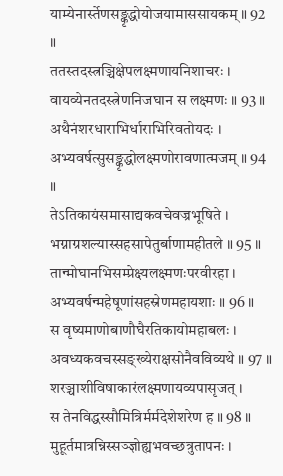याम्येनार्स्तेणसङ्कृद्धोयोजयामाससायकम् ॥ 92 ॥
ततस्तदस्त्रञ्चिक्षेपलक्ष्मणायनिशाचरः ।
वायव्येनतदस्त्रेणनिजघान स लक्ष्मणः ॥ 93 ॥
अथैनंशरधाराभिर्धाराभिरिवतोयदः ।
अभ्यवर्षत्सुसङ्कृद्धोलक्ष्मणोरावणात्मजम् ॥ 94 ॥
तेऽतिकायंसमासाद्यकवचेवज्रभूषिते ।
भग्नाग्रशल्यास्सहसापेतुर्बाणामहीतले ॥ 95 ॥
तान्मोघानभिसम्प्रेक्ष्यलक्ष्मणःपरवीरहा ।
अभ्यवर्षन्महेषूणांसहस्रेणमहायशाः ॥ 96 ॥
स वृष्यमाणोबाणौघैरतिकायोमहाबलः ।
अवध्यकवचस्सङ्ख्येराक्षसोनैवविव्यथे ॥ 97 ॥
शरञ्चाशीविषाकारंलक्ष्मणायव्यपासृजत् ।
स तेनविद्धस्सौमित्रिर्मर्मदेशेशरेण ह ॥ 98 ॥
मुहूर्तमात्रन्निस्सञ्ज्ञोह्यभवच्छत्रुतापनः ।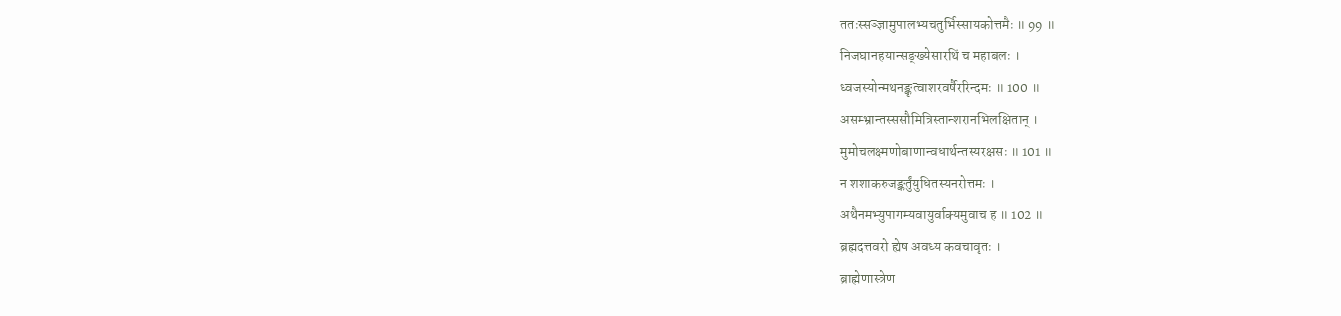ततःस्सञ्ज्ञामुपालभ्यचतुर्भिस्सायकोत्तमैः ॥ 99 ॥
निजघानहयान्सङ्ख्येसारथिं च महाबलः ।
ध्वजस्योन्मथनङ्कृत्वाशरवर्षैररिन्दमः ॥ 100 ॥
असम्भ्रान्तस्ससौमित्रिस्तान्शरानभिलक्षितान् ।
मुमोचलक्ष्मणोबाणान्वधार्थन्तस्यरक्षसः ॥ 101 ॥
न शशाकरुजङ्कर्तुंयुधितस्यनरोत्तमः ।
अथैनमभ्युपागम्यवायुर्वाक्यमुवाच ह ॥ 102 ॥
ब्रह्मदत्तवरो ह्येष अवध्य कवचावृतः ।
ब्राह्मेणास्त्रेण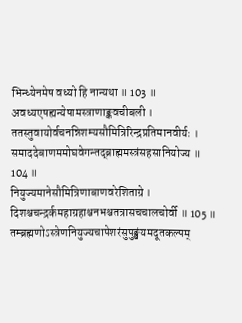भिन्ध्येनमेष वध्यो हि नान्यथा ॥ 103 ॥
अवध्यएषह्यन्येषामस्त्राणाङ्कवचीबली ।
ततस्तुवायोर्वचनन्निशम्यसौमित्रिरिन्द्रप्रतिमानवीर्यः ।
समाददेबाणममोघवेगन्तद्ब्राह्ममस्त्रंसहसानियोज्य ॥ 104 ॥
नियुज्यमानेसौमित्रिणाबाणवरेशिताग्रे ।
दिशश्चचन्द्रर्कमहाग्रहाश्चनभश्चतत्रासचचालचोर्वी ॥ 105 ॥
तम्ब्रह्मणोऽस्त्रेणनियुज्यचापेशरंसुपुङ्खंयमदूतकल्पम्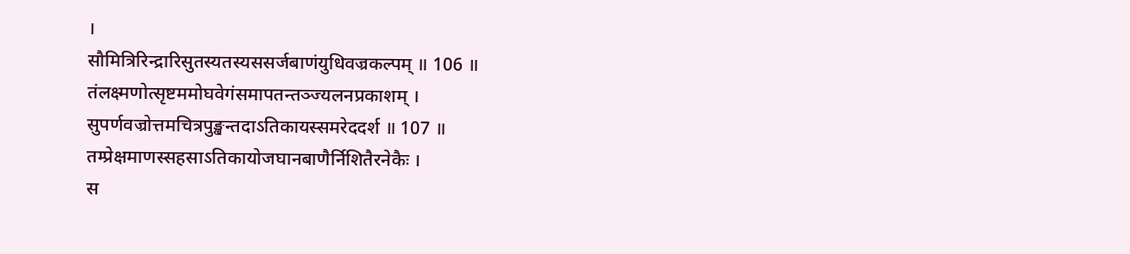।
सौमित्रिरिन्द्रारिसुतस्यतस्यससर्जबाणंयुधिवज्रकल्पम् ॥ 106 ॥
तंलक्ष्मणोत्सृष्टममोघवेगंसमापतन्तञ्ज्यलनप्रकाशम् ।
सुपर्णवज्रोत्तमचित्रपुङ्खन्तदाऽतिकायस्समरेददर्श ॥ 107 ॥
तम्प्रेक्षमाणस्सहसाऽतिकायोजघानबाणैर्निशितैरनेकैः ।
स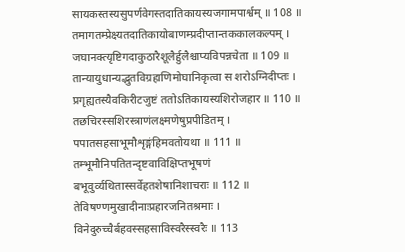सायकस्तस्यसुपर्णवेगस्तदातिकायस्यजगामपार्श्वम् ॥ 108 ॥
तमागतम्प्रेक्ष्यतदातिकायोबाणम्प्रदीप्तान्तककालकल्पम् ।
जघानक्त्यृष्टिगदाकुठारैशूलैर्हुलैश्चाप्यविपन्नचेता ॥ 109 ॥
तान्यायुधान्यद्भुतविग्रहाणिमोघानिकृत्वा स शरोऽग्निदीप्तः ।
प्रगृह्यतस्यैवकिरीटजुष्टं ततोऽतिकायस्यशिरोजहार ॥ 110 ॥
तछचिरस्सशिरस्त्राणंलक्ष्मणेषुप्रपीडितम् ।
पपातसहसाभूमौशृङ्गंहिमवतोयथा ॥ 111 ॥
तम्भूमौनिपतितन्दृष्टवाविक्षिप्तभूषणं बभूवुर्व्यथितास्सर्वेहतशेषानिशाचराः ॥ 112 ॥
तेविषण्णमुखादीनाःप्रहारजनितश्रमाः ।
विनेदुरुच्चैर्बहवस्सहसाविस्वरैस्स्वरैः ॥ 113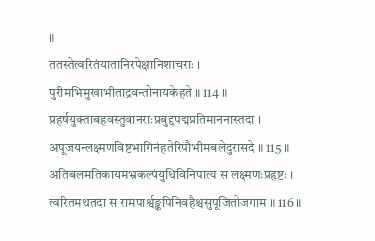॥
ततस्तेत्वरितंयातानिरपेक्षानिशाचराः ।
पुरीमभिमुखाभीताद्रवन्तोनायकेहते ॥ 114 ॥
प्रहर्षयुक्ताबहवस्तुवानराःप्रबुद्दपद्मप्रतिमाननास्तदा ।
अपूजयन्लक्ष्मणविष्टभागिनंहतेरिपौभीमबलेदुरासदे ॥ 115 ॥
अतिबलमतिकायमभ्रकल्पंयुधिविनिपात्य स लक्ष्मणःप्रहृष्टः ।
त्वरितमथतदा स रामपार्श्वङ्कपिनिवहैश्चसुपूजितोजगाम ॥ 116 ॥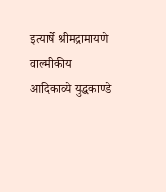इत्यार्षे श्रीमद्रामायणे वाल्मीकीय आदिकाव्ये युद्धकाण्डे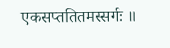एकसप्ततितमस्सर्गः ॥